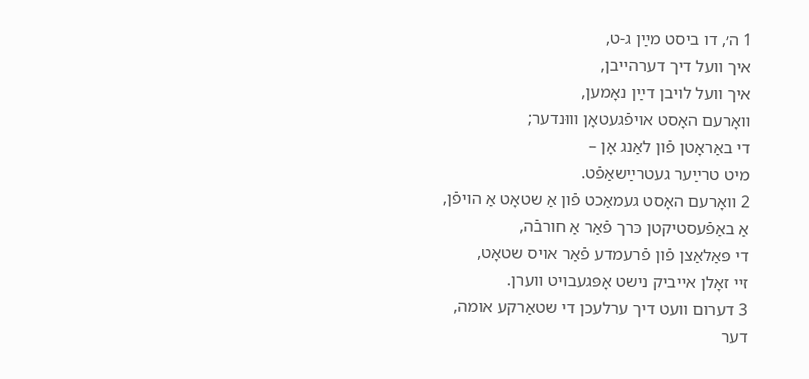1 ה׳, דו ביסט מײַן ג-ט,
איך װעל דיך דערהײבן,
איך װעל לױבן דײַן נאָמען,
װאָרעם האָסט אױפֿגעטאָן װוּנדער;
די באַראָטן פֿון לאַנג אָן –
מיט טרײַער געטרײַשאַפֿט.
2 װאָרעם האָסט געמאַכט פֿון אַ שטאָט אַ הױפֿן,
אַ באַפֿעסטיקטן כּרך פֿאַר אַ חורבֿה,
די פּאַלאַצן פֿון פֿרעמדע פֿאַר אױס שטאָט,
זײ זאָלן אײביק נישט אָפּגעבױט װערן.
3 דערום װעט דיך ערלעכן די שטאַרקע אומה,
דער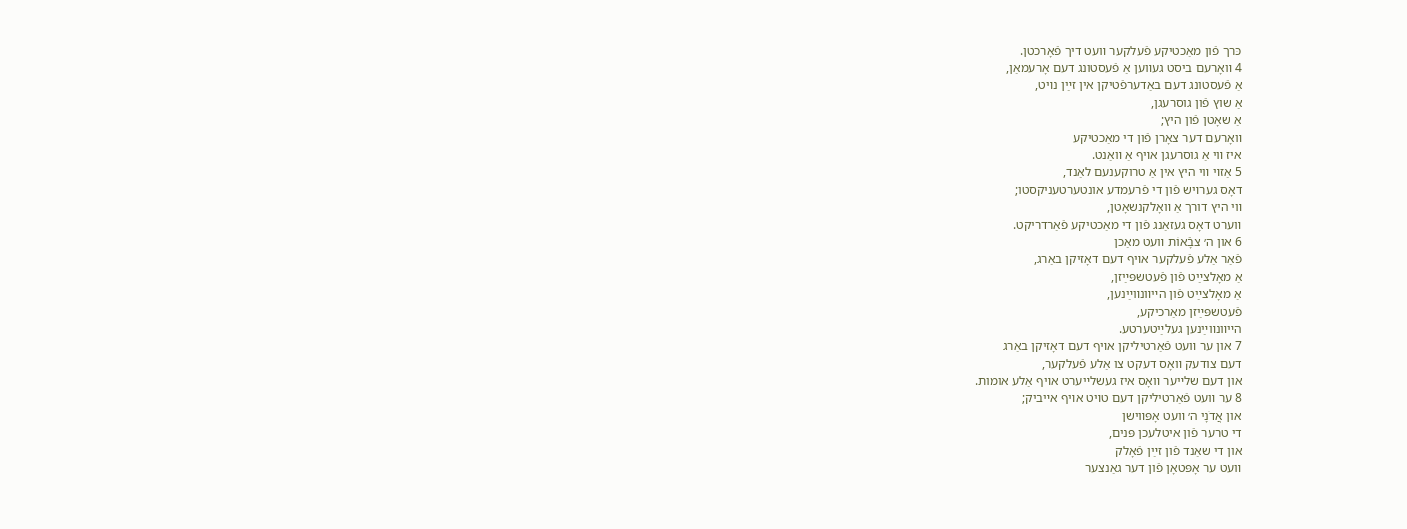כּרך פֿון מאַכטיקע פֿעלקער װעט דיך פֿאָרכטן.
4 װאָרעם ביסט געװען אַ פֿעסטונג דעם אָרעמאַן,
אַ פֿעסטונג דעם באַדערפֿטיקן אין זײַן נױט,
אַ שוץ פֿון גוסרעגן,
אַ שאָטן פֿון היץ;
װאָרעם דער צאָרן פֿון די מאַכטיקע
איז װי אַ גוסרעגן אױף אַ װאַנט.
5 אַזױ װי היץ אין אַ טרוקענעם לאַנד,
דאָס גערױש פֿון די פֿרעמדע אונטערטעניקסטו;
װי היץ דורך אַ װאָלקנשאָטן,
װערט דאָס געזאַנג פֿון די מאַכטיקע פֿאַרדריקט.
6 און ה׳ צבָֿאוֹת װעט מאַכן
פֿאַר אַלע פֿעלקער אױף דעם דאָזיקן באַרג,
אַ מאָלצײַט פֿון פֿעטשפּײַזן,
אַ מאָלצײַט פֿון הײװנװײַנען,
פֿעטשפּײַזן מאַרכיקע,
הײװנװײַנען געלײַטערטע.
7 און ער װעט פֿאַרטיליקן אױף דעם דאָזיקן באַרג
דעם צודעק װאָס דעקט צו אַלע פֿעלקער,
און דעם שלײער װאָס איז געשלײערט אױף אַלע אומות.
8 ער װעט פֿאַרטיליקן דעם טױט אױף אײביק;
און אֲדֹנָי ה׳ װעט אָפּװישן
די טרער פֿון איטלעכן פּנים,
און די שאַנד פֿון זײַן פֿאָלק
װעט ער אָפּטאָן פֿון דער גאַנצער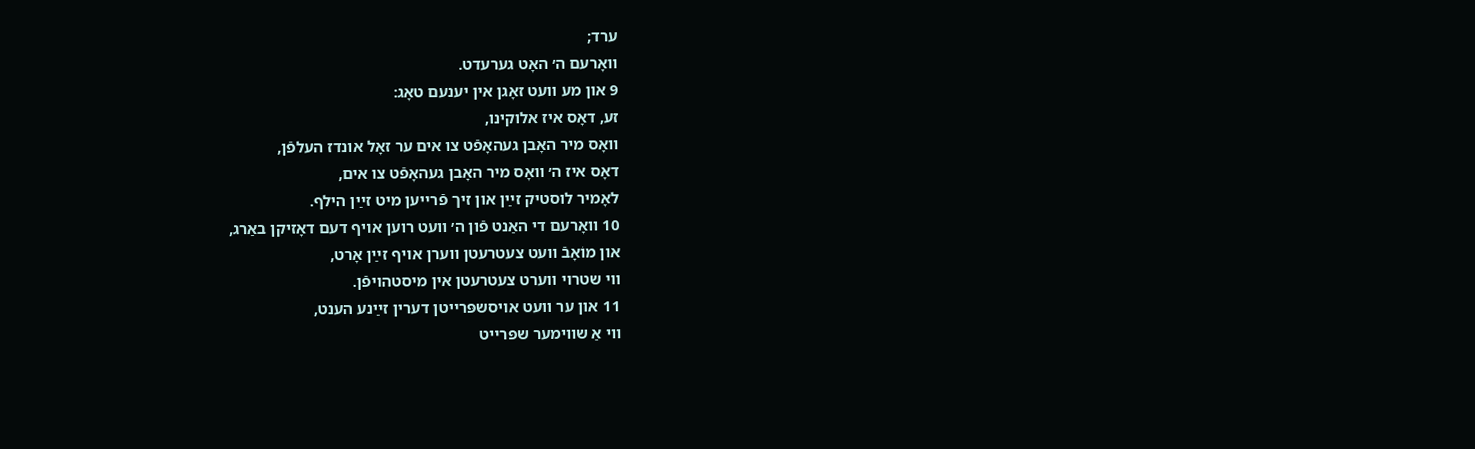ערד;
װאָרעם ה׳ האָט גערעדט.
9 און מע װעט זאָגן אין יענעם טאָג:
זע, דאָס איז אלוקינו,
װאָס מיר האָבן געהאָפֿט צו אים ער זאָל אונדז העלפֿן,
דאָס איז ה׳ װאָס מיר האָבן געהאָפֿט צו אים,
לאָמיר לוסטיק זײַן און זיך פֿרײען מיט זײַן הילף.
10 װאָרעם די האַנט פֿון ה׳ װעט רוען אױף דעם דאָזיקן באַרג,
און מוֹאָבֿ װעט צעטרעטן װערן אױף זײַן אָרט,
װי שטרױ װערט צעטרעטן אין מיסטהױפֿן.
11 און ער װעט אױסשפּרײטן דערין זײַנע הענט,
װי אַ שװימער שפּרײט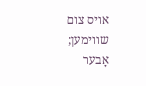אױס צום שװימען;
אָבער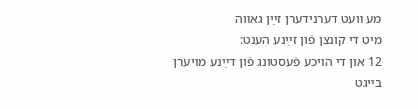מע װעט דערנידערן זײַן גאװה
מיט די קונצן פֿון זײַנע הענט:
12 און די הױכע פֿעסטונג פֿון דײַנע מױערן
בײגט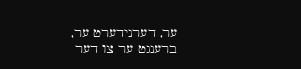ער, דערנידערט ער,
ברענגט ער צו דער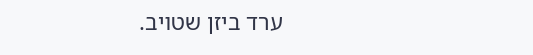ערד ביזן שטױב.